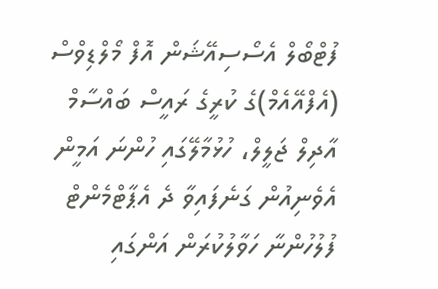ފުޓްބޯލް އެސޯސިއޭޝަން އޮފް މޯލްޑިވްސް (އެފްއޭއެމް)ގެ ކުރީގެ ރައީސް ބައްސާމް އާދިލް ޖަލީލް، ހުޅުމާލޭގައި ހުންނަ އަމީން އެވެނިއުން ގަނެފައިވާ ދެ އެޕާޓްމެންޓް ފުލުހުންނާ ހަވާލުކުރަން އަންގައި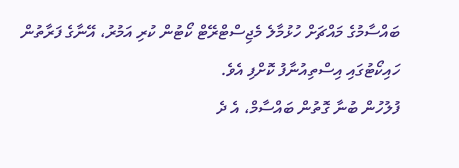ބައްސާމުގެ މައްޗަށް ހުޅުމާލެ މެޖިސްޓްރޭޓް ކޯޓުން ކުރި އަމުރު، އޭނާގެ ފަރާތުން ހައިކޯޓުގައި އިސްތިއުނާފު ކޮށްފި އެވެ.
ފުލުހުން ބުނާ ގޮތުން ބައްސާމް، އެ ދެ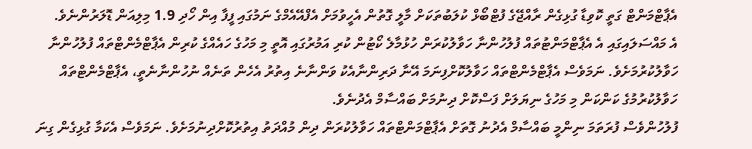އެޕާޓްމަންޓް ގަތީ ކޮވިޑާ ގުޅިގެން ރާއްޖޭގެ ފުޓްބޯޅް ކުލަބުތަކަށް މާލީ ގޮތުން އެހީވުމަށް އެފްއޭއެމްގެ ނަމުގައި ފީފާ އިން ހޯދި 1.9 މިލިއަން ޑޮލަރުންނެވެ.
އެ މައްސަލައިގައި އެ އެޕާޓްމަންޓުތައް ފުލުހުންނާ ހަވާލުކުރަން ހުޅުމާލެ ކޯޓުން ކުރި އަމުރުގައި އޮތީ މި މަހުގެ ހައެއްގެ ކުރިން އެޕާޓްމެންޓްތައް ފުލުހުންނާ ހަވާލުކުރުމަށެވެ. ނަމަވެސް އެޕާޓްމެންޓްތައް ހަވާލުކޮށްފިނަމަ އޭނާ ދަރިންނާއެކު ވަންނާނެ އިތުރު އެހެން ތަނެއް ނުހުންނާނެތީ، އެޕާޓްމެންޓްތައް ހަވާލުކުރުމުގެ ކަންކަން މި މަހުގެ ނިޔަލަށް ފަސްކޮށް ދިނުމަށް ބައްސާމް އެދުނެވެ.
ފުލުހުންވެސް ފުރަތަމަ ނިންމީ ބައްސާމް އެދުނު ގޮތަށް އެޕާޓްމަންޓްތައް ހަވާލުކުރަން ދިން މުއްދަތު އިތުރުކޮށްދިނުމަށެވެ. ނަމަވެސް އެކަމާ ގުޅިގެން ގިނަ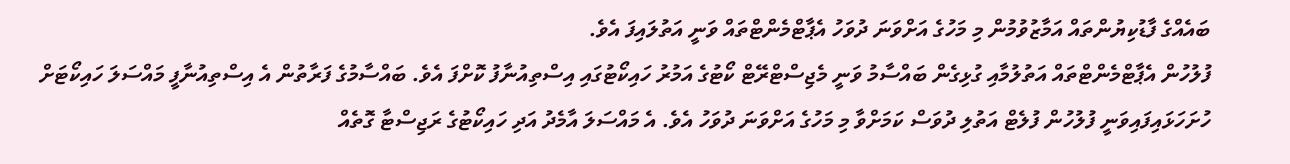ބައެއްގެ ފާޑުކިޔުންތައް އަމާޒުވުމުން މި މަހުގެ އަށްވަނަ ދުވަހު އެޕާޓްމެންޓްތައް ވަނީ އަތުލައިފަ އެވެ.
ފުލުހުން އެޕާޓްމެންޓްތައް އަތުލުމާއި ގުޅިގެން ބައްސާމު ވަނީ މެޖިސްޓްރޭޓް ކޯޓުގެ އަމުރު ހައިކޯޓުގައި އިސްތިއުނާފު ކޮށްފަ އެވެ. ބައްސާމުގެ ފަރާތުން އެ އިސްތިއުނާފީ މައްސަލަ ހައިކޯޓަށް ހުށަހަޅައިފައިވަނީ ފުލުހުން ފުލެޓް އަތުލި ދުވަސް ކަމަށްވާ މި މަހުގެ އަށްވަނަ ދުވަހު އެވެ. އެ މައްސަލަ އާމެދު އަދި ހައިކޯޓުގެ ރަޖިސްޓާ ގޮތެއް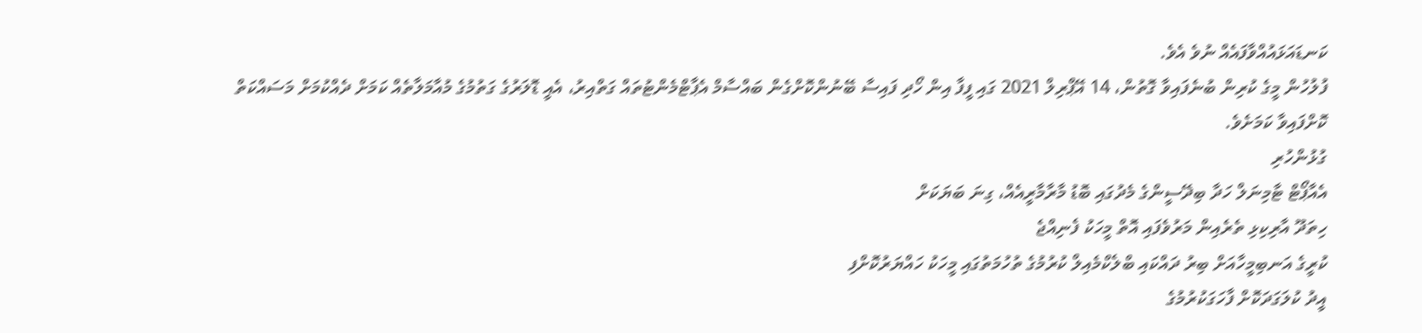ކަނޑައަޅައުއްވާފައެއް ނުވެ އެވެ.
ފުލުހުން މީގެ ކުރިން ބުނެފައިވާ ގޮތުން، 14 އޭޕްރިލް 2021 ގައި ފީފާ އިން ހޯދި ފައިސާ ބޭނުންކޮށްގެން ބައްސާމް އެޕާޓްމެންޓުތައް ގަތްއިރު، އެއީ ޑޮލަރުގެ ގަތުމުގެ މުއާމަލާތެއް ކަމަށް ދެއްކުމަށް މަސައްކަތް ކޮށްފައިވާ ކަމަށެވެ.
ގުޅުންހުރި
އެއާޕޯޓް ޓާމިނަލް ހަދާ ބިދޭސީންގެ މެދުގައި ބޮޑު މާރާމާރީއެއް، ގިނަ ބަޔަކަށް
ހިތަދޫ އާރިކިޅި ތެރެއިން މަރުވެފައި އޮތް މީހަކު ފެނިއްޖެ
ކުރީގެ އަނބިމީހާއަށް ބިރު ދައްކައި ބްލެކްމެއިލް ކުރުމުގެ ތުހުމަތުގައި މީހަކު ހައްޔަރުކޮށްފި
އީދު ކުލަގަދަކޮށް ފާހަގަކުރުމުގެ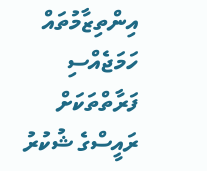އިންތިޒާމުތައް ހަމަޖެއްސި ފަރާތްތަކަށް ރައީސްގެ ޝުކުރު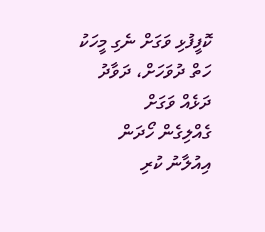ކޮފީފުޅި ވަގަށް ނެގި މީހަކު ހަތް ދުވަހަށް، ދަވާދު ދަޅެއް ވަގަށް
ގެއްލިގެން ހޯދަން އިއުލާނު ކުރި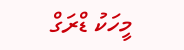މީހަކު ޑްރަގް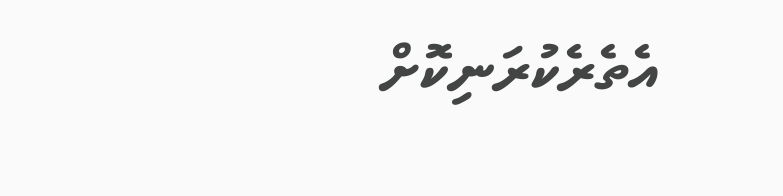އެތެރެކުރަނިކޮށް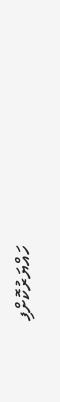ހައްޔަރުކޮށްފި